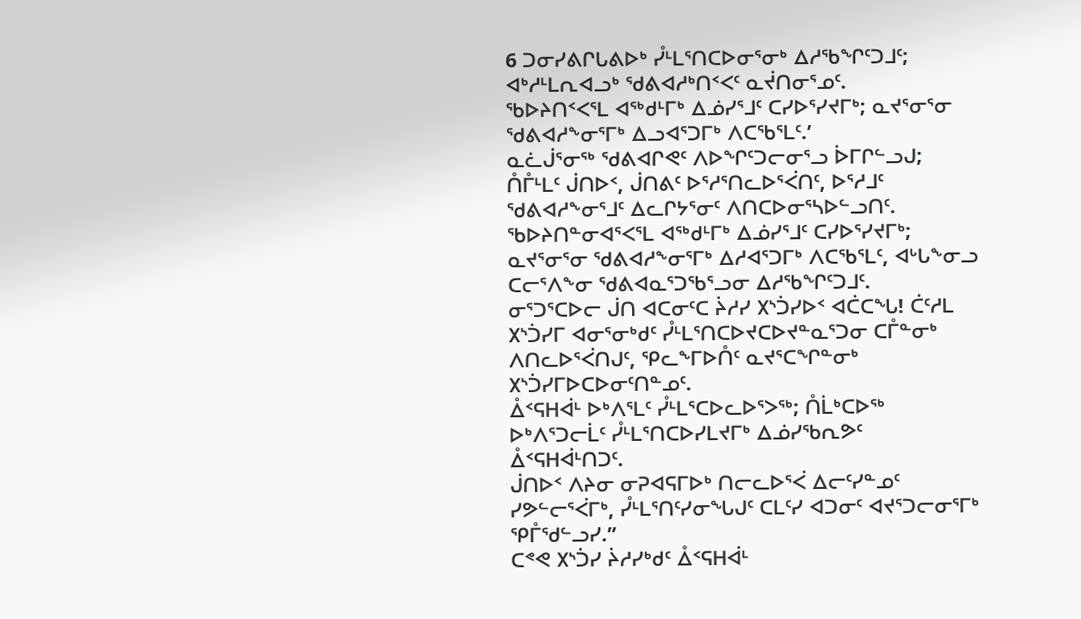6 ᑐᓂᓯᕕᒋᒐᕕᐅᒃ ᓮᒻᒪᕐᑎᑕᐅᓂᕐᓂᒃ ᐃᓱᖃᖏᑦᑐᒧᑦ; ᐊᒃᓱᒻᒪᕆᐊᓗᒃ ᖁᕕᐊᓱᒃᑎᑉᐸᑦ ᓇᔫᑎᓂᕐᓄᑦ.
ᖃᐅᔨᑎᑉᐸᕐᒪ ᐊᖅᑯᒻᒥᒃ ᐃᓅᓯᕐᒧᑦ ᑕᓯᐅᕐᓯᔪᒥᒃ; ᓇᔪᕐᓂᕐᓂ ᖁᕕᐊᓱᖕᓂᕐᒥᒃ ᐃᓗᐊᕐᑐᒥᒃ ᐱᑕᖃᕐᒪᑦ.’
ᓇᓛᒎᕐᓂᖅ ᖁᕕᐊᒋᕙᑦ ᐱᐅᖏᑦᑐᓕᓂᕐᓗ ᐆᒥᒋᓪᓗᒍ; ᑍᒤᒻᒪᑦ ᒎᑎᐅᑉ, ᒎᑎᕕᑦ ᐅᕐᓱᕐᑎᓚᐅᕐᐹᑎᑦ, ᐅᕐᓱᒧᑦ ᖁᕕᐊᓱᖕᓂᕐᒧᑦ ᐃᓚᒋᔭᕐᓂᑦ ᐱᑎᑕᐅᓂᕐᓴᐅᓪᓗᑎᑦ.
ᖃᐅᔨᑎᓐᓂᐊᕐᐸᕐᒪ ᐊᖅᑯᒻᒥᒃ ᐃᓅᓯᕐᒧᑦ ᑕᓯᐅᕐᓯᔪᒥᒃ; ᓇᔪᕐᓂᕐᓂ ᖁᕕᐊᓱᖕᓂᕐᒥᒃ ᐃᓱᐊᕐᑐᒥᒃ ᐱᑕᖃᕐᒪᑦ, ᐊᒡᒐᖕᓂᓗ ᑕᓕᕐᐱᖕᓂ ᖁᕕᐊᓇᕐᑐᖃᕐᓗᓂ ᐃᓱᖃᖏᑦᑐᒧᑦ.
ᓂᕐᑐᕐᑕᐅᓕ ᒎᑎ ᐊᑕᓂᑦᑕ ᔩᓱᓯ ᙭ᔅᑑᓯᐅᑉ ᐊᑖᑕᖓ! ᑖᑦᓱᒪ ᙭ᔅᑑᓯᒥ ᐊᓂᕐᓂᒃᑯᑦ ᓮᒻᒪᕐᑎᑕᐅᔪᑕᐅᔪᓐᓇᕐᑐᓂ ᑕᒤᓐᓂᒃ ᐱᑎᓚᐅᕐᐹᑎᒍᑦ, ᕿᓚᖕᒥᐅᑍᑦ ᓇᔪᕐᑕᖏᓐᓂᒃ ᙭ᔅᑑᓯᒥᐅᑕᐅᓂᑦᑎᓐᓄᑦ.
ᐂᑉᕋᕼᐋᒻ ᐅᒃᐱᕐᒪᑦ ᓮᒻᒪᕐᑕᐅᓚᐅᕐᐳᖅ; ᑍᒫᒃᑕᐅᖅ ᐅᒃᐱᕐᑐᓕᒫᑦ ᓮᒻᒪᕐᑎᑕᐅᓯᒪᔪᒥᒃ ᐃᓅᓯᖃᕆᕗᑦ ᐂᑉᕋᕼᐋᒻᑎᑐᑦ.
ᒎᑎᐅᑉ ᐱᔨᓂ ᓂᕈᐊᕋᒥᐅᒃ ᑎᓕᓚᐅᕐᐹ ᐃᓕᑦᓯᓐᓄᑦ ᓯᕗᓪᓕᕐᐹᒥᒃ, ᓮᒻᒪᕐᑎᑦᓯᓂᖓᒍᑦ ᑕᒪᑦᓯ ᐊᑐᓂᑦ ᐊᔪᕐᑐᓕᓂᕐᒥᒃ ᕿᒤᖁᓪᓗᓯ.”
ᑕᕝᕙ ᙭ᔅᑑᓯ ᔩᓱᓯᒃᑯᑦ ᐂᑉᕋᕼᐋᒻ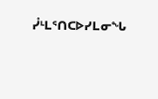ᓮᒻᒪᕐᑎᑕᐅᓯᒪᓂᖓ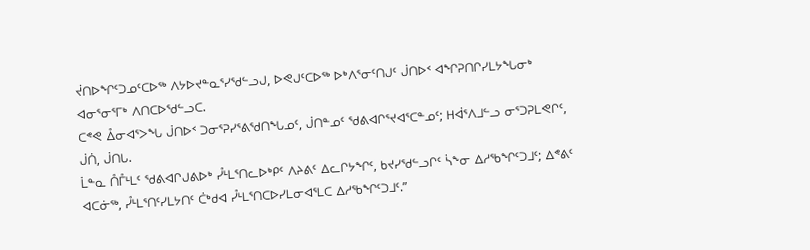ᔫᑎᐅᖏᑦᑐᓄᑦᑕᐅᖅ ᐱᔭᐅᔪᓐᓇᕐᓯᖁᓪᓗᒍ, ᐅᕙᒍᑦᑕᐅᖅ ᐅᒃᐱᕐᓂᑦᑎᒍᑦ ᒎᑎᐅᑉ ᐊᖏᕈᑎᒋᓯᒪᔭᖓᓂᒃ ᐊᓂᕐᓂᕐᒥᒃ ᐱᑎᑕᐅᖁᓪᓗᑕ.
ᑕᕝᕙ ᐂᓂᐊᕐᐳᖓ ᒎᑎᐅᑉ ᑐᓂᕐᕈᓯᕐᕕᖁᑎᖓᓄᑦ, ᒎᑎᓐᓄᑦ ᖁᕕᐊᒋᕐᔪᐊᕐᑕᓐᓄᑦ; ᕼᐋᕐᐱᒧᓪᓗ ᓂᕐᑐᕈᒪᕙᒋᑦ, ᒎᑏ, ᒎᑎᒐ.
ᒫᓐᓇ ᑍᒤᒻᒪᑦ ᖁᕕᐊᒋᒍᕕᐅᒃ ᓮᒻᒪᕐᑎᓚᐅᒃᑭᑦ ᐱᔨᕕᑦ ᐃᓚᒋᔭᖏᑦ, ᑲᔪᓯᖁᓪᓗᒋᑦ ᓵᖕᓂ ᐃᓱᖃᖏᑦᑐᒧᑦ; ᐃᕝᕕᑦ ᐊᑕᓃᖅ, ᓮᒻᒪᕐᑎᑦᓯᒪᔭᑎᑦ ᑖᒃᑯᐊ ᓮᒻᒪᕐᑎᑕᐅᓯᒪᓂᐊᕐᒪᑕ ᐃᓱᖃᖏᑦᑐᒧᑦ.”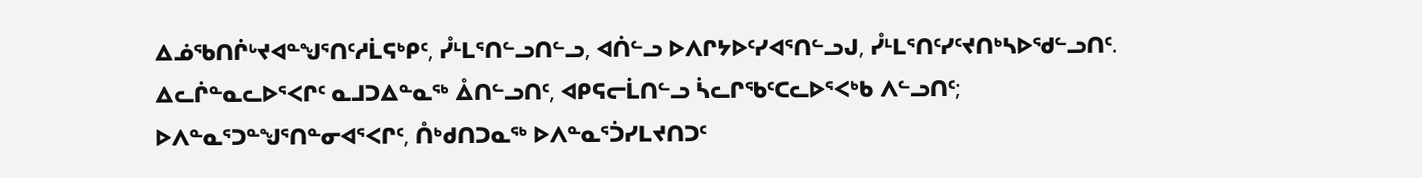ᐃᓅᖃᑎᒌᒡᔪᐊᓐᖑᕐᑎᑦᓱᒫᕋᒃᑭᑦ, ᓮᒻᒪᕐᑎᓪᓗᑎᓪᓗ, ᐊᑏᓪᓗ ᐅᐱᒋᔭᐅᑦᓯᐊᕐᑎᓪᓗᒍ, ᓮᒻᒪᕐᑎᑦᓯᑦᔪᑎᒃᓴᐅᖁᓪᓗᑎᑦ.
ᐃᓚᒌᓐᓇᓚᐅᕐᐸᒋᑦ ᓇᒧᑐᐃᓐᓇᖅ ᐂᑎᓪᓗᑎᑦ, ᐊᑭᕋᓕᒫᑎᓪᓗ ᓵᓚᒋᖃᑦᑕᓚᐅᕐᐸᒃᑲ ᐱᓪᓗᑎᑦ; ᐅᐱᓐᓇᕐᑐᓐᖑᕐᑎᓐᓂᐊᕐᐸᒋᑦ, ᑍᒃᑯᑎᑐᓇᖅ ᐅᐱᓐᓇᕐᑑᓯᒪᔪᑎᑐᑦ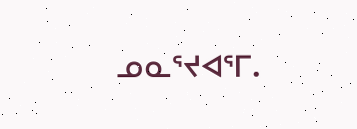ᓄᓇᕐᔪᐊᕐᒥ.